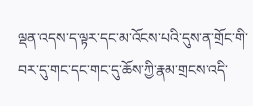ལྡན་འདས་ད་ལྟར་དང་མ་འོངས་པའི་དུས་ན་གྲོང་གི་བར་དུ་གང་དང་གང་དུ་ཆོས་ཀྱི་རྣམ་གྲངས་འདི་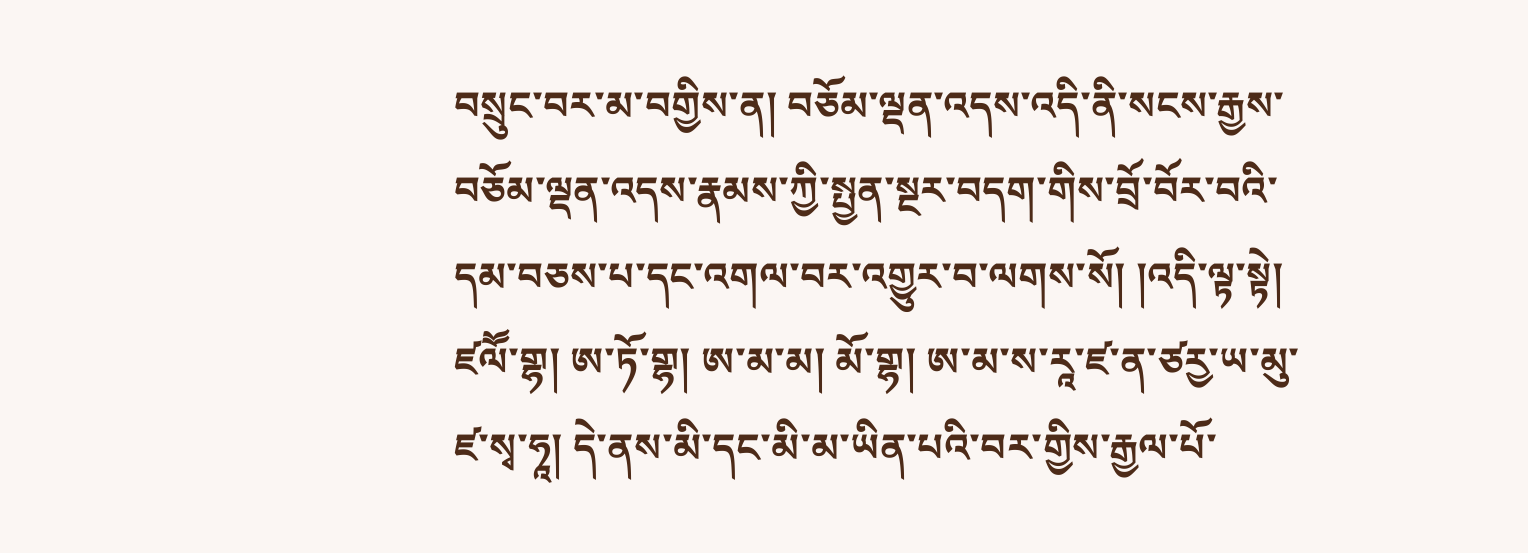བསྲུང་བར་མ་བགྱིས་ན། བཅོམ་ལྡན་འདས་འདི་ནི་སངས་རྒྱས་བཅོམ་ལྡན་འདས་རྣམས་ཀྱི་སྤྱན་སྔར་བདག་གིས་བྲོ་བོར་བའི་དམ་བཅས་པ་དང་འགལ་བར་འགྱུར་བ་ལགས་སོ། །འདི་ལྟ་སྟེ། ཛལཽ་གྷ། ཨ་ཏོ་གྷ། ཨ་མ་མ། མོ་གྷ། ཨ་མ་ས་རཱ་ཛ་ན་ཙརྱ་ཡ་མུ་ཛ་སྭ་ཧཱ། དེ་ནས་མི་དང་མི་མ་ཡིན་པའི་བར་གྱིས་རྒྱལ་པོ་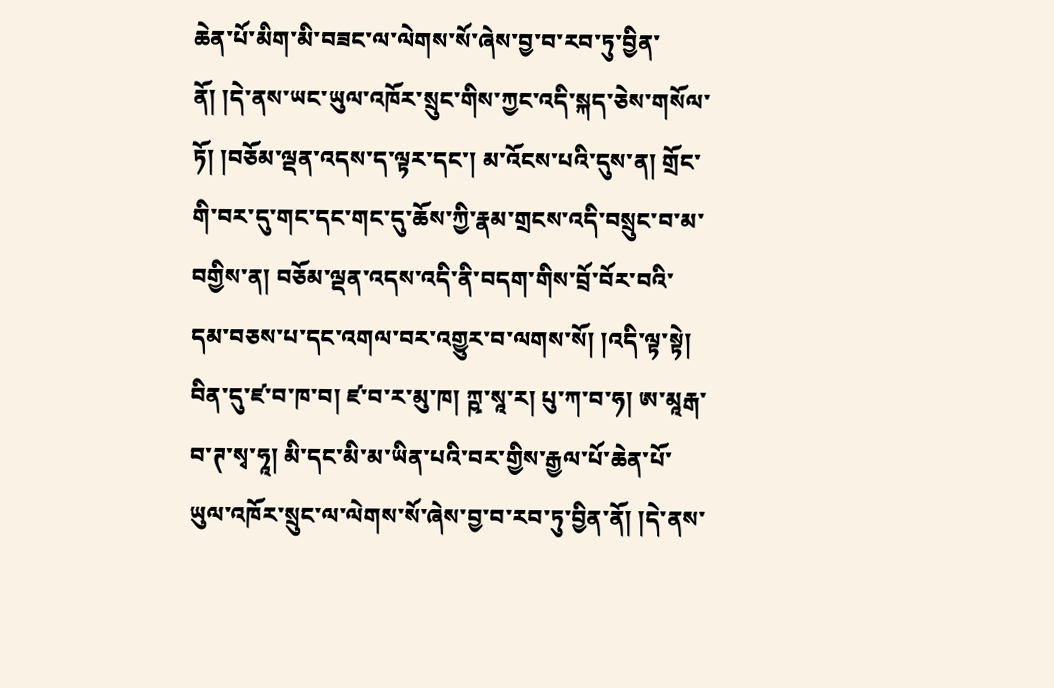ཆེན་པོ་མིག་མི་བཟང་ལ་ལེགས་སོ་ཞེས་བྱ་བ་རབ་ཏུ་བྱིན་ནོ། །དེ་ནས་ཡང་ཡུལ་འཁོར་སྲུང་གིས་ཀྱང་འདི་སྐད་ཅེས་གསོལ་ཏོ། །བཅོམ་ལྡན་འདས་ད་ལྟར་དང་། མ་འོངས་པའི་དུས་ན། གྲོང་གི་བར་དུ་གང་དང་གང་དུ་ཆོས་ཀྱི་རྣམ་གྲངས་འདི་བསྲུང་བ་མ་བགྱིས་ན། བཅོམ་ལྡན་འདས་འདི་ནི་བདག་གིས་བྲོ་བོར་བའི་དམ་བཅས་པ་དང་འགལ་བར་འགྱུར་བ་ལགས་སོ། །འདི་ལྟ་སྟེ། བིན་དུ་ཛ་བ་ཁ་བ། ཛ་བ་ར་མུ་ཁ། ཀྵ་སཱ་ར། པུ་ཀ་བ་ཧ། ཨ་མཱརྒ་བ་ཊ་སྭ་ཧཱ། མི་དང་མི་མ་ཡིན་པའི་བར་གྱིས་རྒྱལ་པོ་ཆེན་པོ་ཡུལ་འཁོར་སྲུང་ལ་ལེགས་སོ་ཞེས་བྱ་བ་རབ་ཏུ་བྱིན་ནོ། །དེ་ནས་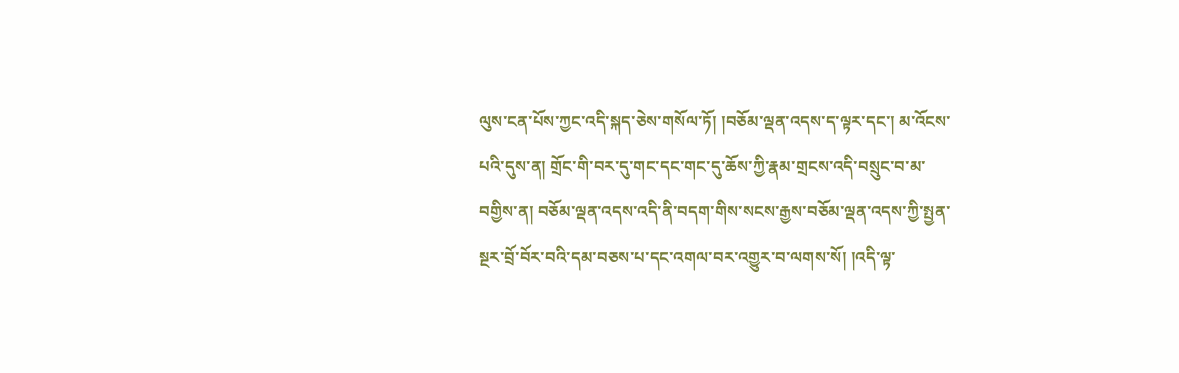ལུས་ངན་པོས་ཀྱང་འདི་སྐད་ཅེས་གསོལ་ཏོ། །བཅོམ་ལྡན་འདས་ད་ལྟར་དང་། མ་འོངས་པའི་དུས་ན། གྲོང་གི་བར་དུ་གང་དང་གང་དུ་ཆོས་ཀྱི་རྣམ་གྲངས་འདི་བསྲུང་བ་མ་བགྱིས་ན། བཅོམ་ལྡན་འདས་འདི་ནི་བདག་གིས་སངས་རྒྱས་བཅོམ་ལྡན་འདས་ཀྱི་སྤྱན་སྔར་བྲོ་བོར་བའི་དམ་བཅས་པ་དང་འགལ་བར་འགྱུར་བ་ལགས་སོ། །འདི་ལྟ་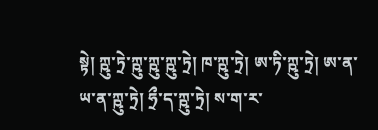སྟེ། ཀྵུ་ཏྲེ་ཀྵུ་ཀྵུ་ཀྵུ་ཏྲེ། ཁ་ཀྵུ་ཏྲེ། ཨ་ཏི་ཀྵུ་ཏྲེ། ཨ་ན་ཡ་ན་ཀྵུ་ཏྲེ། ཧྲྀ་ད་ཀྵུ་ཏྲེ། ས་ག་ར་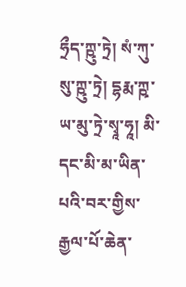ཧྲྀད་ཀྵུ་ཏྲེ། སཾ་ཀུ་སུ་ཀྵུ་ཏྲེ། དྷརྨ་ཀྵ་ཡ་མུ་ཏྲེ་སྭཱ་ཧཱ། མི་དང་མི་མ་ཡིན་པའི་བར་གྱིས་རྒྱལ་པོ་ཆེན་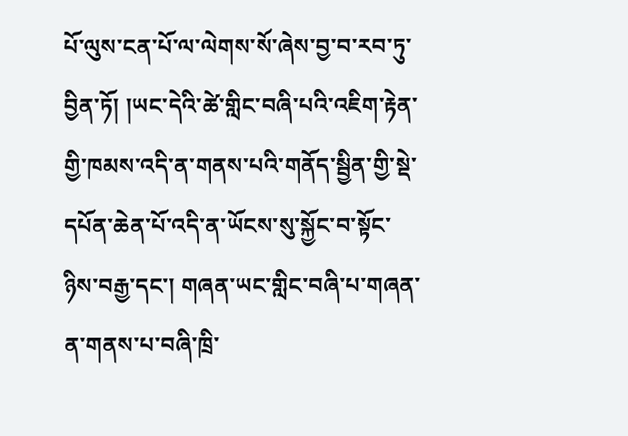པོ་ལུས་ངན་པོ་ལ་ལེགས་སོ་ཞེས་བྱ་བ་རབ་ཏུ་བྱིན་ཏོ། །ཡང་དེའི་ཚེ་གླིང་བཞི་པའི་འཇིག་རྟེན་གྱི་ཁམས་འདི་ན་གནས་པའི་གནོད་སྦྱིན་གྱི་སྡེ་དཔོན་ཆེན་པོ་འདི་ན་ཡོངས་སུ་སྐྱོང་བ་སྟོང་ཉིས་བརྒྱ་དང་། གཞན་ཡང་གླིང་བཞི་པ་གཞན་ན་གནས་པ་བཞི་ཁྲི་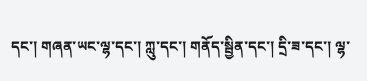དང་། གཞན་ཡང་ལྷ་དང་། ཀླུ་དང་། གནོད་སྦྱིན་དང་། དྲི་ཟ་དང་། ལྷ་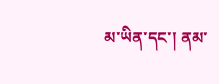མ་ཡིན་དང་། ནམ་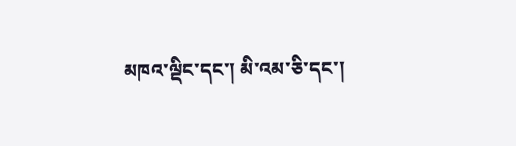མཁའ་ལྡིང་དང་། མི་འམ་ཅི་དང་།